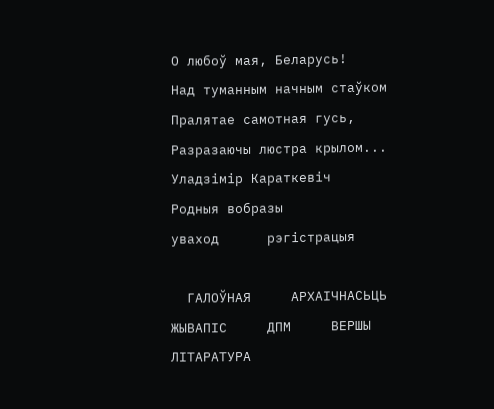О любоў мая, Беларусь!
Над туманным начным стаўком
Пралятае самотная гусь,
Разразаючы люстра крылом...
Уладзімір Караткевіч
Родныя вобразы
уваход      рэгiстрацыя

  ГАЛОЎНАЯ     АРХАІЧНАСЬЦЬ     ЖЫВАПІС     ДПМ     ВЕРШЫ     ЛІТАРАТУРА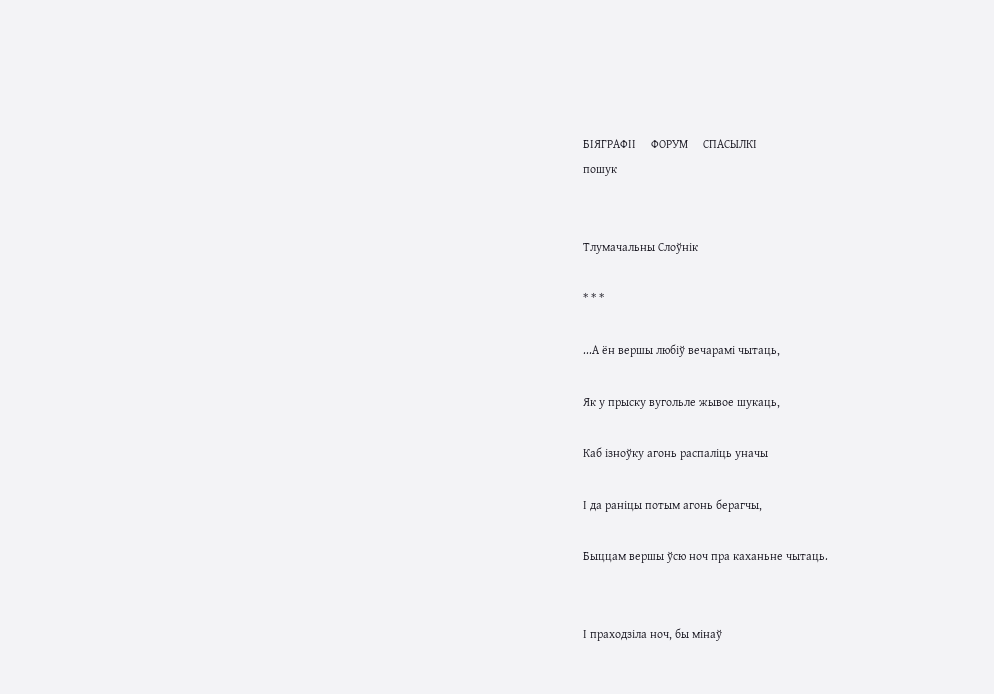БІЯГРАФІІ     ФОРУМ     СПАСЫЛКІ
пошук


Тлумачальны Слоўнік

* * *

...А ён вершы любіў вечарамі чытаць,

Як у прыску вугольле жывое шукаць,

Каб ізноўку агонь распаліць уначы

І да раніцы потым агонь берагчы,

Быццам вершы ўсю ноч пра каханьне чытаць.


І праходзіла ноч, бы мінаў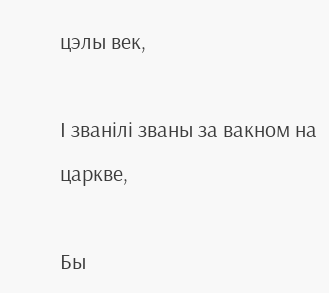цэлы век,

І званілі званы за вакном на царкве,

Бы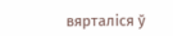вярталіся ў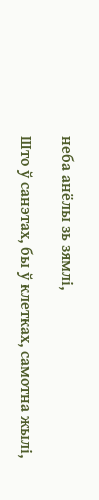неба анёлы зь зямлі,

Што ў санэтах, бы ў клетках, самотна жылі,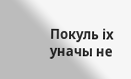Покуль іх уначы не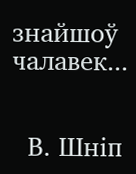знайшоў чалавек...


  В. Шніп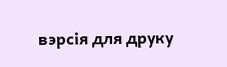вэрсія для друку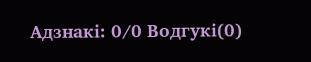Адзнакi: 0/0 Водгукі(0)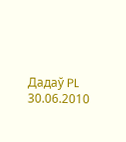Дадаў PL 30.06.2010